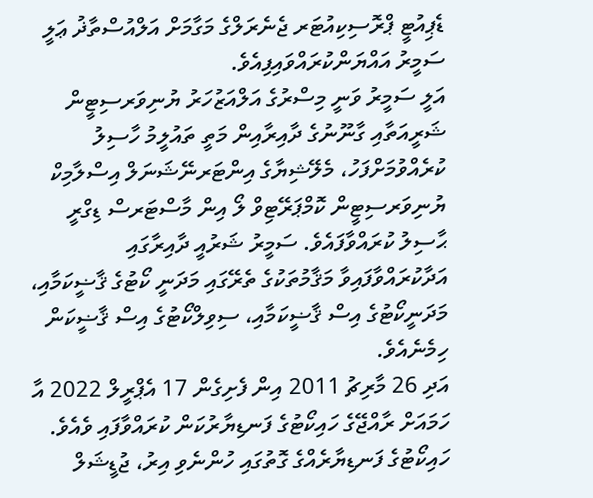ޑެޕިއުޓީ ޕްރޮސިކިއުޓަރ ޖެނެރަލްގެ މަގާމަށް އަލްއުސްތާޛު ޢަލީ ސަމީރު އައްޔަންކުރައްވައިފިއެވެ.
އަލީ ސަމީރު ވަނީ މިސްރުގެ އަލްއަޒުހަރު ޔުނިވަރސިޓީން ޝަރީއަތާއި ގާނޫނުގެ ދާއިރާއިން މަތީ ތައުލީމު ހާސިލު ކުރެއްވުމަށްފަހު، މެލޭޝިޔާގެ އިންޓަރނޭޝަނަލް އިސްލާމިކް ޔުނިވަރސިޓީން ކޮމްޕަރޭޓިވް ލޯ އިން މާސްޓަރސް ޑިގްރީ ޙާސިލު ކުރައްވާފައެވެ. ސަމީރު ޝަރުއީ ދާއިރާގައި އަދާކުރައްވާފައިވާ މަޤާމުތަކުގެ ތެރޭގައި މަދަނީ ކޯޓުގެ ޤާޟީކަމާއި، މަދަނީކޯޓުގެ އިސް ޤާޟީކަމާއި، ސިވިލްކޯޓުގެ އިސް ޤާޟީކަން ހިމެނެއެވެ.
އަދި 26 މާރިޗު 2011 އިން ފެށިގެން 17 އެޕްރީލް 2022 އާ ހަމައަށް ރާއްޖޭގެ ހައިކޯޓުގެ ފަނޑިޔާރުކަން ކުރައްވާފައި ވެއެވެ. ހައިކޯޓުގެ ފަނޑިޔާރެއްގެ ގޮތުގައި ހުންނެވި އިރު، ޖުޑީޝަލް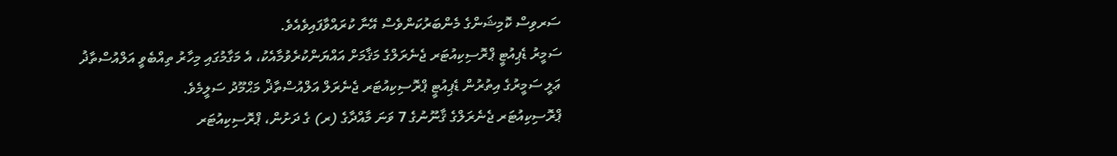ސަރވިސް ކޮމިޝަންގެ މެންބަރުކަންވެސް އޭނާ ކުރައްވާފައިވެއެވެ.
ސަމީރު ޑެޕިއުޓީ ޕްރޮސިކިއުޓަރ ޖެނެރަލްގެ މަޤާމަށް އައްޔަންކުރެވުމާއެކު، އެ މަގާމުގައި މިހާރު ތިއްބެވީ އަލްއުސްތާޛު ޢަލީ ސަމީރުގެ އިތުރުން ޑެޕިއުޓީ ޕްރޮސިކިއުޓަރ ޖެނެރަލް އަލްއުސްތާޛް މަޙްމޫދު ސަލީމެވެ.
ޕްރޮސިކިއުޓަރ ޖެނެރަލްގެ ޤާނޫނުގެ 7 ވަނަ މާއްދާގެ (ރ) ގެ ދަށުން، ޕްރޮސިކިއުޓަރ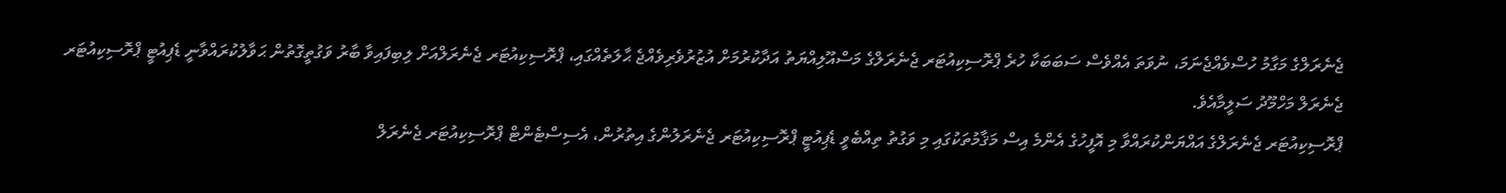ޖެނެރަލްގެ މަގާމު ހުސްވެއްޖެނަމަ، ނުވަތަ އެއްވެސް ސަބަބަކާ ހުރެ ޕްރޮސިކިއުޓަރ ޖެނެރަލްގެ މަސްއޫލިއްޔަތު އަދާކުރުމަށް އުޒުރުވެރިވެއްޖެ ޙާލަތެއްގައި، ޕްރޮސިކިއުޓަރ ޖެނެރަލްއަށް ލިބިފައިވާ ބާރު ވަގުތީގޮތުން ޙަވާލުކުރައްވާނީ ޑެޕިއުޓީ ޕްރޮސިކިއުޓަރ ޖެނެރަލް މަހްމޫދު ސަލީމާއެވެ.
ޕްރޮސިކިއުޓަރ ޖެނެރަލްގެ އައްޔަންކުރައްވާ މި އޮފީހުގެ އެންމެ އިސް މަޤާމުތަކުގައި މި ވަގުތު ތިއްބެވީ ޑެޕިއުޓީ ޕްރޮސިކިއުޓަރ ޖެނެރަލުންގެ އިތުރުން، އެސިސްޓެންޓް ޕްރޮސިކިއުޓަރ ޖެނެރަލް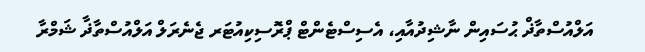އަލްއުސްތާޛް ޙުސައިން ނާޝިދުއާއި، އެސިސްޓެންޓް ޕްރޮސިކިއުޓަރ ޖެނެރަލް އަލްއުސްތާޛާ ޝަމްރާ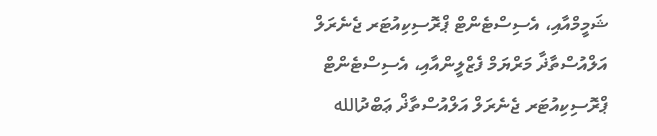ޝަމީމްއާއި، އެސިސްޓެންޓް ޕްރޮސިކިއުޓަރ ޖެނެރަލް އަލްއުސްތާޛާ މަރްޔަމް ފެޒްލީންއާއި، އެސިސްޓެންޓް ޕްރޮސިކިއުޓަރ ޖެނެރަލް އަލްއުސްތާޛް ޢަބްދުالله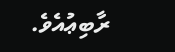ރާބިޢުއެވެ.